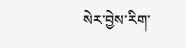སེར་བྱེས་རིག་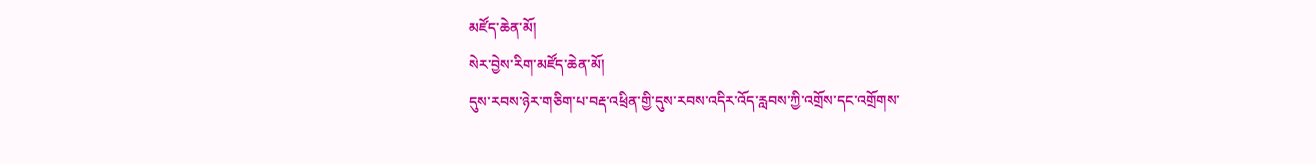མཛོད་ཆེན་མོ།
སེར་བྱེས་རིག་མཛོད་ཆེན་མོ།
དུས་རབས་ཉེར་གཅིག་པ་བརྡ་འཕྲིན་གྱི་དུས་རབས་འདིར་འོད་རླབས་ཀྱི་འགྲོས་དང་འགྲོགས་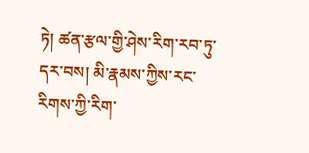ཏེ། ཚན་རྩལ་གྱི་ཤེས་རིག་རབ་ཏུ་དར་བས། མི་རྣམས་ཀྱིས་རང་རིགས་ཀྱི་རིག་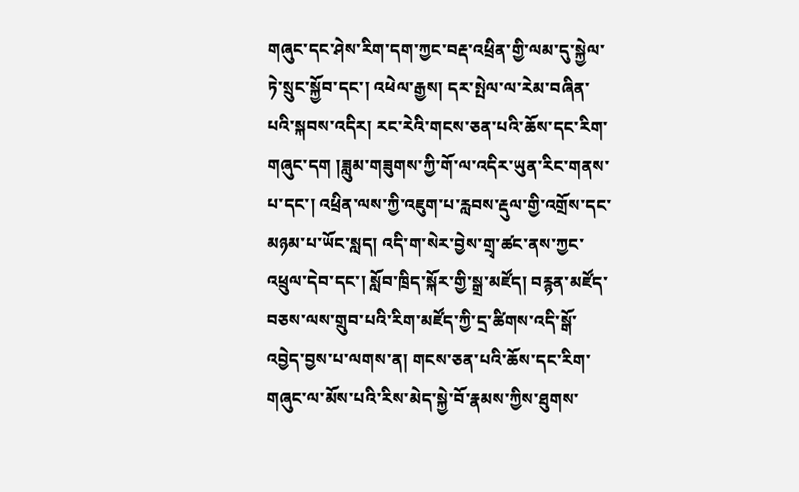གཞུང་དང་ཤེས་རིག་དག་ཀྱང་བརྡ་འཕྲིན་གྱི་ལམ་དུ་སྐྱེལ་ཏེ་སྲུང་སྐྱོབ་དང་། འཕེལ་རྒྱས། དར་སྤེལ་ལ་རེམ་བཞིན་པའི་སྐབས་འདིར། རང་རེའི་གངས་ཅན་པའི་ཆོས་དང་རིག་གཞུང་དག །ཟླུམ་གཟུགས་ཀྱི་གོ་ལ་འདིར་ཡུན་རིང་གནས་པ་དང་། འཕྲིན་ལས་ཀྱི་འཇུག་པ་རླབས་རྡུལ་གྱི་འགྲོས་དང་མཉམ་པ་ཡོང་སླད། འདི་ག་སེར་བྱེས་གྲྭ་ཚང་ནས་ཀྱང་འཕྲུལ་དེབ་དང་། སློབ་ཁྲིད་སྐོར་གྱི་སྒྲ་མཛོད། བརྙན་མཛོད་བཅས་ལས་གྲུབ་པའི་རིག་མཛོད་ཀྱི་དྲ་ཚིགས་འདི་སྒོ་འབྱེད་བྱས་པ་ལགས་ན། གངས་ཅན་པའི་ཆོས་དང་རིག་གཞུང་ལ་མོས་པའི་རིས་མེད་སྐྱེ་བོ་རྣམས་ཀྱིས་ཐུགས་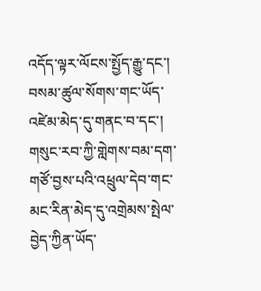འདོད་ལྟར་ལོངས་སྤྱོད་རྒྱུ་དང་། བསམ་ཚུལ་སོགས་གང་ཡོད་འཛེམ་མེད་དུ་གནང་བ་དང་། གསུང་རབ་ཀྱི་གླེགས་བམ་དག་གཙོ་བྱས་པའི་འཕྲུལ་དེབ་གང་མང་རིན་མེད་དུ་འགྲེམས་སྤེལ་བྱེད་ཀྱིན་ཡོད་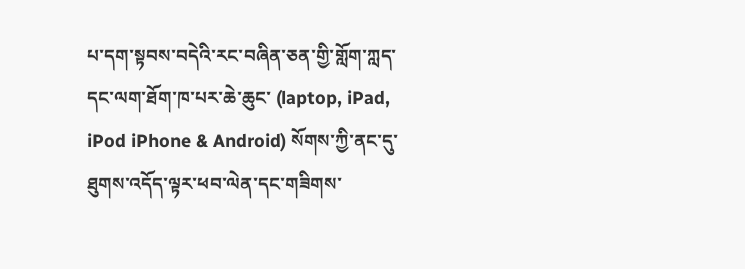པ་དག་སྟབས་བདེའི་རང་བཞིན་ཅན་གྱི་གློག་ཀླད་དང་ལག་ཐོག་ཁ་པར་ཆེ་ཆུང་ (laptop, iPad, iPod iPhone & Android) སོགས་ཀྱི་ནང་དུ་ཐུགས་འདོད་ལྟར་ཕབ་ལེན་དང་གཟིགས་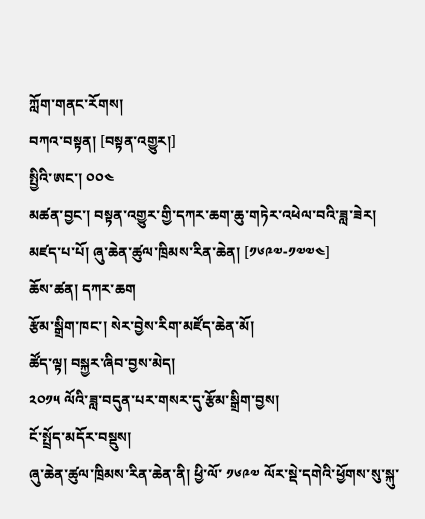ཀློག་གནང་རོགས།
བཀའ་བསྟན། [བསྟན་འགྱུར།]
སྤྱིའི་ཨང་། ༠༠༤
མཚན་བྱང་། བསྟན་འགྱུར་གྱི་དཀར་ཆག་ཆུ་གཏེར་འཕེལ་བའི་ཟླ་ཟེར།
མཛད་པ་པོ། ཞུ་ཆེན་ཚུལ་ཁྲིམས་རིན་ཆེན། [༡༦༩༧-༡༧༧༤]
ཆོས་ཚན། དཀར་ཆག
རྩོམ་སྒྲིག་ཁང་། སེར་བྱེས་རིག་མཛོད་ཆེན་མོ།
ཚོད་ལྟ། བསྐྱར་ཞིབ་བྱས་མེད།
༢༠༡༥ ལོའི་ཟླ་བདུན་པར་གསར་དུ་རྩོམ་སྒྲིག་བྱས།
ངོ་སྤྲོད་མདོར་བསྡུས།
ཞུ་ཆེན་ཚུལ་ཁྲིམས་རིན་ཆེན་ནི། ཕྱི་ལོ་ ༡༦༩༧ ལོར་སྡེ་དགེའི་ཕྱོགས་སུ་སྐུ་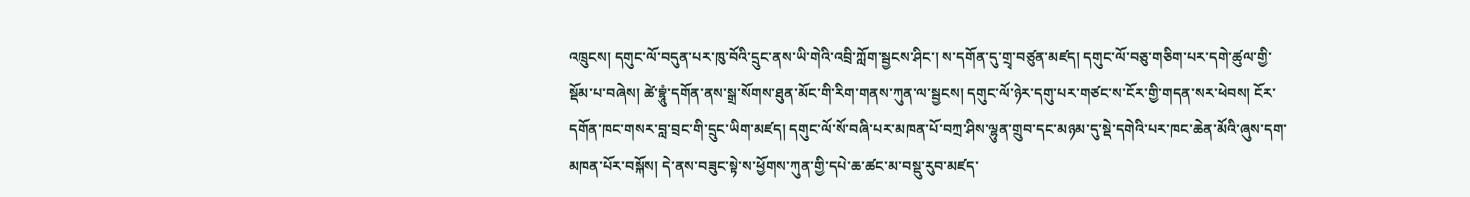འཁྲུངས། དགུང་ལོ་བདུན་པར་ཁུ་བོའི་དྲུང་ནས་ཡི་གེའི་འབྲི་ཀློག་སྦྱངས་ཤིང་། ས་དགོན་དུ་གྲྭ་བཙུན་མཛད། དགུང་ལོ་བཅུ་གཅིག་པར་དགེ་ཚུལ་གྱི་སྡོམ་པ་བཞེས། ཚེ་བྷཱུཾ་དགོན་ནས་སྒྲ་སོགས་ཐུན་མོང་གི་རིག་གནས་ཀུན་ལ་སྦྱངས། དགུང་ལོ་ཉེར་དགུ་པར་གཙང་ས་ངོར་གྱི་གདན་སར་ཕེབས། ངོར་དགོན་ཁང་གསར་བླ་བྲང་གི་དྲུང་ཡིག་མཛད། དགུང་ལོ་སོ་བཞི་པར་མཁན་པོ་བཀྲ་ཤིས་ལྷུན་གྲུབ་དང་མཉམ་དུ་སྡེ་དགེའི་པར་ཁང་ཆེན་མོའི་ཞུས་དག་མཁན་པོར་བསྐོས། དེ་ནས་བཟུང་སྟེ་ས་ཕྱོགས་ཀུན་གྱི་དཔེ་ཆ་ཚང་མ་བསྡུ་རུབ་མཛད་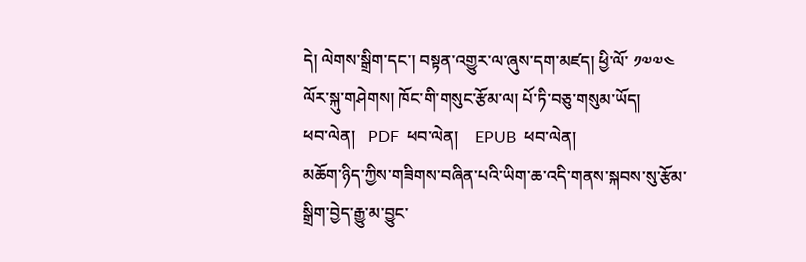དེ། ལེགས་སྒྲིག་དང་། བསྟན་འགྱུར་ལ་ཞུས་དག་མཛད། ཕྱི་ལོ་ ༡༧༧༤ ལོར་སྐུ་གཤེགས། ཁོང་གི་གསུང་རྩོམ་ལ། པོ་ཏི་བཅུ་གསུམ་ཡོད།
ཕབ་ལེན།   PDF  ཕབ་ལེན།    EPUB  ཕབ་ལེན།
མཆོག་ཉིད་ཀྱིས་གཟིགས་བཞིན་པའི་ཡིག་ཆ་འདི་གནས་སྐབས་སུ་རྩོམ་སྒྲིག་བྱེད་རྒྱུ་མ་བྱུང་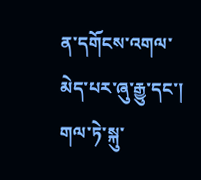ན་དགོངས་འགལ་མེད་པར་ཞུ་རྒྱུ་དང་། གལ་ཏེ་སྐུ་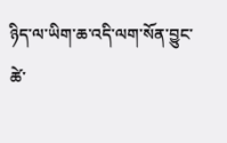ཉིད་ལ་ཡིག་ཆ་འདི་ལག་སོན་བྱུང་ཚེ་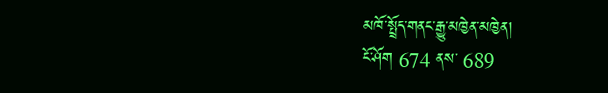མཁོ་སྤྲོད་གནང་རྒྱུ་མཁྱེན་མཁྱེན།
ངོ་ཤོག 674 ནས་ 689